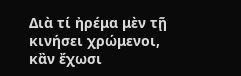Διὰ τί ἠρέμα μὲν τῇ κινήσει χρώμενοι, κἂν ἔχωσι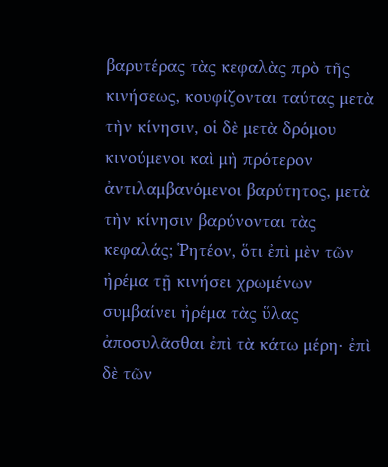βαρυτέρας τὰς κεφαλὰς πρὸ τῆς κινήσεως, κουφίζονται ταύτας μετὰ τὴν κίνησιν, οἱ δὲ μετὰ δρόμου κινούμενοι καὶ μὴ πρότερον ἀντιλαμβανόμενοι βαρύτητος, μετὰ τὴν κίνησιν βαρύνονται τὰς κεφαλάς; Ῥητέον, ὅτι ἐπὶ μὲν τῶν ἠρέμα τῇ κινήσει χρωμένων συμβαίνει ἠρέμα τὰς ὕλας ἀποσυλᾶσθαι ἐπὶ τὰ κάτω μέρη· ἐπὶ δὲ τῶν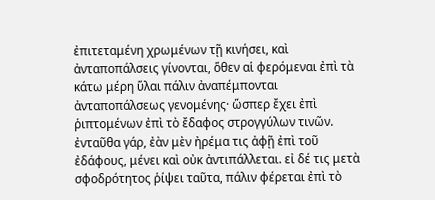ἐπιτεταμένη χρωμένων τῇ κινήσει, καὶ ἀνταποπάλσεις γίνονται, ὅθεν αἱ φερόμεναι ἐπὶ τὰ κάτω μέρη ὕλαι πάλιν ἀναπέμπονται ἀνταποπάλσεως γενομένης· ὥσπερ ἔχει ἐπὶ ῥιπτομένων ἐπὶ τὸ ἔδαφος στρογγύλων τινῶν. ἐνταῦθα γάρ, ἐὰν μὲν ἠρέμα τις ἀφῇ ἐπὶ τοῦ ἐδάφους, μένει καὶ οὐκ ἀντιπάλλεται. εἰ δέ τις μετὰ σφοδρότητος ῥίψει ταῦτα, πάλιν φέρεται ἐπὶ τὸ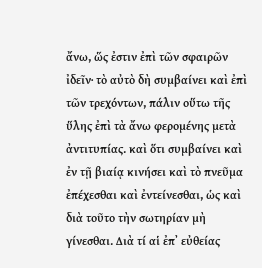ἄνω, ὥς ἐστιν ἐπὶ τῶν σφαιρῶν ἰδεῖν· τὸ αὐτὸ δὴ συμβαίνει καὶ ἐπὶ τῶν τρεχόντων, πάλιν οὕτω τῆς ὕλης ἐπὶ τὰ ἄνω φερομένης μετὰ ἀντιτυπίας. καὶ ὅτι συμβαίνει καὶ ἐν τῇ βιαίᾳ κινήσει καὶ τὸ πνεῦμα ἐπέχεσθαι καὶ ἐντείνεσθαι, ὡς καὶ διὰ τοῦτο τὴν σωτηρίαν μὴ γίνεσθαι. Διὰ τί αἱ ἐπ᾽ εὐθείας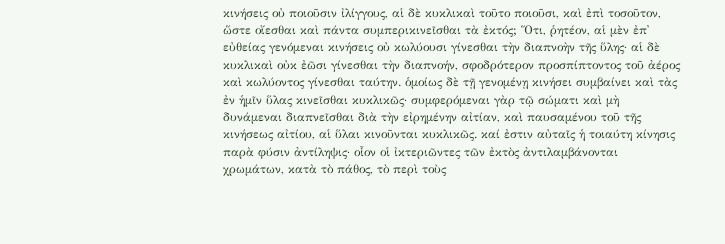κινήσεις οὐ ποιοῦσιν ἰλίγγους, αἱ δὲ κυκλικαὶ τοῦτο ποιοῦσι, καὶ ἐπὶ τοσοῦτον, ὥστε οἴεσθαι καὶ πάντα συμπερικινεῖσθαι τὰ ἐκτός; Ὅτι, ῥητέον, αἱ μὲν ἐπ᾽ εὐθείας γενόμεναι κινήσεις οὐ κωλύουσι γίνεσθαι τὴν διαπνοὴν τῆς ὕλης· αἱ δὲ κυκλικαὶ οὐκ ἐῶσι γίνεσθαι τὴν διαπνοήν, σφοδρότερον προσπίπτοντος τοῦ ἀέρος καὶ κωλύοντος γίνεσθαι ταύτην. ὁμοίως δὲ τῇ γενομένῃ κινήσει συμβαίνει καὶ τὰς ἐν ἡμῖν ὕλας κινεῖσθαι κυκλικῶς· συμφερόμεναι γὰρ τῷ σώματι καὶ μὴ δυνάμεναι διαπνεῖσθαι διὰ τὴν εἰρημένην αἰτίαν, καὶ παυσαμένου τοῦ τῆς κινήσεως αἰτίου, αἱ ὕλαι κινοῦνται κυκλικῶς. καί ἐστιν αὐταῖς ἡ τοιαύτη κίνησις παρὰ φύσιν ἀντίληψις· οἷον οἱ ἰκτεριῶντες τῶν ἐκτὸς ἀντιλαμβάνονται χρωμάτων, κατὰ τὸ πάθος, τὸ περὶ τοὺς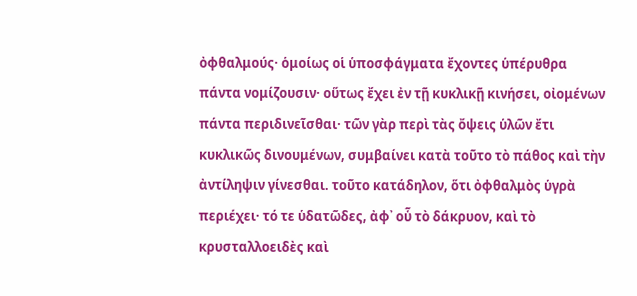ὀφθαλμούς· ὁμοίως οἱ ὑποσφάγματα ἔχοντες ὑπέρυθρα πάντα νομίζουσιν· οὕτως ἔχει ἐν τῇ κυκλικῇ κινήσει, οἰομένων πάντα περιδινεῖσθαι· τῶν γὰρ περὶ τὰς ὄψεις ὑλῶν ἔτι κυκλικῶς δινουμένων, συμβαίνει κατὰ τοῦτο τὸ πάθος καὶ τὴν ἀντίληψιν γίνεσθαι. τοῦτο κατάδηλον, ὅτι ὀφθαλμὸς ὑγρὰ περιέχει· τό τε ὑδατῶδες, ἀφ᾽ οὗ τὸ δάκρυον, καὶ τὸ κρυσταλλοειδὲς καὶ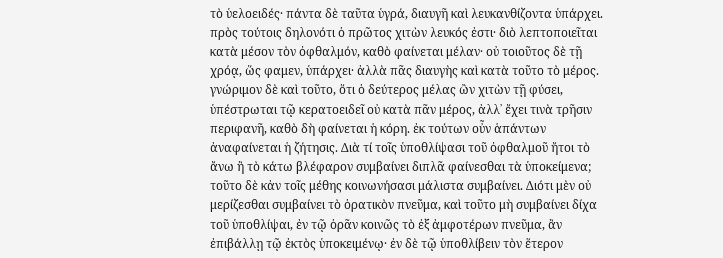τὸ ὑελοειδές· πάντα δὲ ταῦτα ὑγρά, διαυγῆ καὶ λευκανθίζοντα ὑπάρχει. πρὸς τούτοις δηλονότι ὁ πρῶτος χιτὼν λευκός ἐστι· διὸ λεπτοποιεῖται κατὰ μέσον τὸν ὀφθαλμόν, καθὸ φαίνεται μέλαν· οὐ τοιοῦτος δὲ τῇ χρόᾳ, ὥς φαμεν, ὑπάρχει· ἀλλὰ πᾶς διαυγὴς καὶ κατὰ τοῦτο τὸ μέρος. γνώριμον δὲ καὶ τοῦτο, ὅτι ὁ δεύτερος μέλας ὢν χιτὼν τῇ φύσει, ὑπέστρωται τῷ κερατοειδεῖ οὐ κατὰ πᾶν μέρος, ἀλλ᾽ ἔχει τινὰ τρῆσιν περιφανῆ, καθὸ δὴ φαίνεται ἡ κόρη. ἐκ τούτων οὖν ἁπάντων ἀναφαίνεται ἡ ζήτησις. Διὰ τί τοῖς ὑποθλίψασι τοῦ ὀφθαλμοῦ ἤτοι τὸ ἄνω ἢ τὸ κάτω βλέφαρον συμβαίνει διπλᾶ φαίνεσθαι τὰ ὑποκείμενα; τοῦτο δὲ κἀν τοῖς μέθης κοινωνήσασι μάλιστα συμβαίνει. Διότι μὲν οὐ μερίζεσθαι συμβαίνει τὸ ὁρατικὸν πνεῦμα, καὶ τοῦτο μὴ συμβαίνει δίχα τοῦ ὑποθλίψαι, ἐν τῷ ὁρᾶν κοινῶς τὸ ἐξ ἀμφοτέρων πνεῦμα, ἂν ἐπιβάλλῃ τῷ ἐκτὸς ὑποκειμένῳ· ἐν δὲ τῷ ὑποθλίβειν τὸν ἕτερον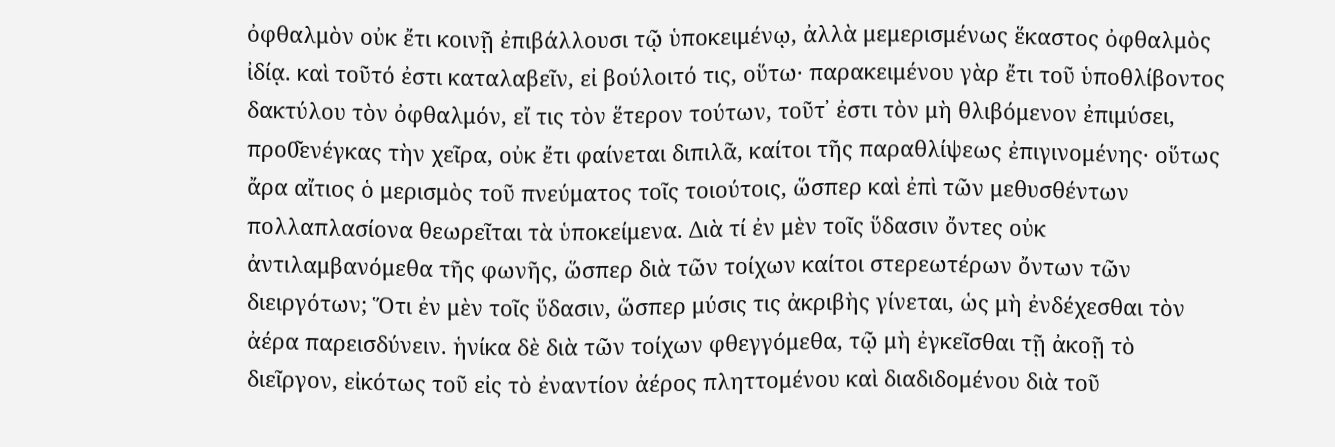ὀφθαλμὸν οὐκ ἔτι κοινῇ ἐπιβάλλουσι τῷ ὑποκειμένῳ, ἀλλὰ μεμερισμένως ἕκαστος ὀφθαλμὸς ἰδίᾳ. καὶ τοῦτό ἐστι καταλαβεῖν, εἰ βούλοιτό τις, οὕτω· παρακειμένου γὰρ ἔτι τοῦ ὑποθλίβοντος δακτύλου τὸν ὀφθαλμόν, εἴ τις τὸν ἕτερον τούτων, τοῦτ᾽ ἐστι τὸν μὴ θλιβόμενον ἐπιμύσει, προ0͂ενέγκας τὴν χεῖρα, οὐκ ἔτι φαίνεται διπιλᾶ, καίτοι τῆς παραθλίψεως ἐπιγινομένης· οὕτως ἄρα αἴτιος ὁ μερισμὸς τοῦ πνεύματος τοῖς τοιούτοις, ὥσπερ καὶ ἐπὶ τῶν μεθυσθέντων πολλαπλασίονα θεωρεῖται τὰ ὑποκείμενα. Διὰ τί ἐν μὲν τοῖς ὕδασιν ὄντες οὐκ ἀντιλαμβανόμεθα τῆς φωνῆς, ὥσπερ διὰ τῶν τοίχων καίτοι στερεωτέρων ὄντων τῶν διειργότων; Ὅτι ἐν μὲν τοῖς ὕδασιν, ὥσπερ μύσις τις ἀκριβὴς γίνεται, ὡς μὴ ἐνδέχεσθαι τὸν ἀέρα παρεισδύνειν. ἡνίκα δὲ διὰ τῶν τοίχων φθεγγόμεθα, τῷ μὴ ἐγκεῖσθαι τῇ ἀκοῇ τὸ διεῖργον, εἰκότως τοῦ εἰς τὸ ἐναντίον ἀέρος πληττομένου καὶ διαδιδομένου διὰ τοῦ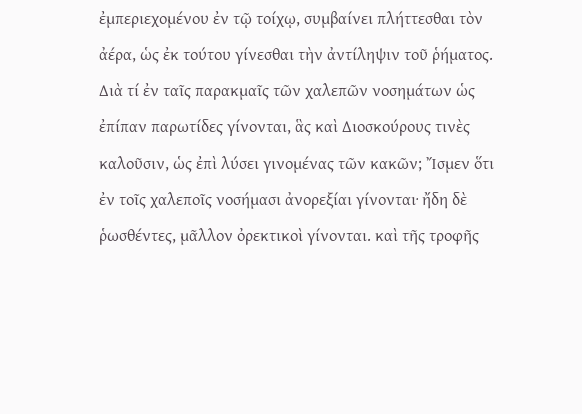ἐμπεριεχομένου ἐν τῷ τοίχῳ, συμβαίνει πλήττεσθαι τὸν ἀέρα, ὡς ἐκ τούτου γίνεσθαι τὴν ἀντίληψιν τοῦ ῥήματος. Διὰ τί ἐν ταῖς παρακμαῖς τῶν χαλεπῶν νοσημάτων ὡς ἐπίπαν παρωτίδες γίνονται, ἃς καὶ Διοσκούρους τινὲς καλοῦσιν, ὡς ἐπὶ λύσει γινομένας τῶν κακῶν; Ἴσμεν ὅτι ἐν τοῖς χαλεποῖς νοσήμασι ἀνορεξίαι γίνονται· ἤδη δὲ ῥωσθέντες, μᾶλλον ὀρεκτικοὶ γίνονται. καὶ τῆς τροφῆς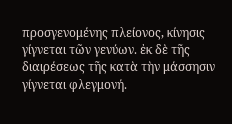προσγενομένης πλείονος, κίνησις γίγνεται τῶν γενύων. ἐκ δὲ τῆς διαιρέσεως τῆς κατὰ τὴν μάσσησιν γίγνεται φλεγμονή.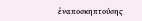ἐναποσκηπτούσης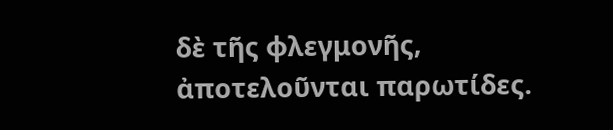δὲ τῆς φλεγμονῆς, ἀποτελοῦνται παρωτίδες.